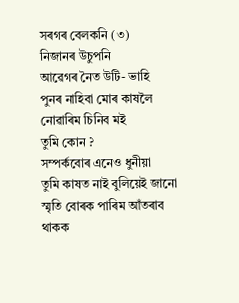সৰগৰ বেলকনি (৩)
নিজানৰ উচুপনি
আৱেগৰ নৈত উটি- ভাহি
পুনৰ নাহিবা মোৰ কাষলৈ
নোৱাৰিম চিনিব মই
তুমি কোন ?
সম্পৰ্কবোৰ এনেও ধুনীয়া
তুমি কাষত নাই বুলিয়েই জানো
স্মৃতি বোৰক পাৰিম আঁতৰাব
থাকক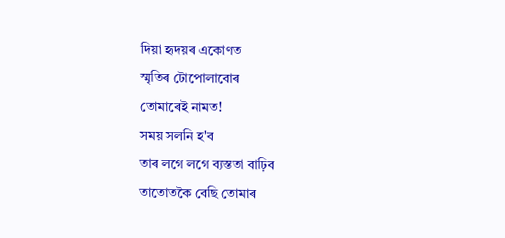দিয়া হৃদয়ৰ একোণত
স্মৃতিৰ টোপোলাবোৰ
তোমাৰেই নামত!
সময় সলনি হ'ব
তাৰ লগে লগে ব্যস্ততা বাঢ়িব
তাতোতকৈ বেছি তোমাৰ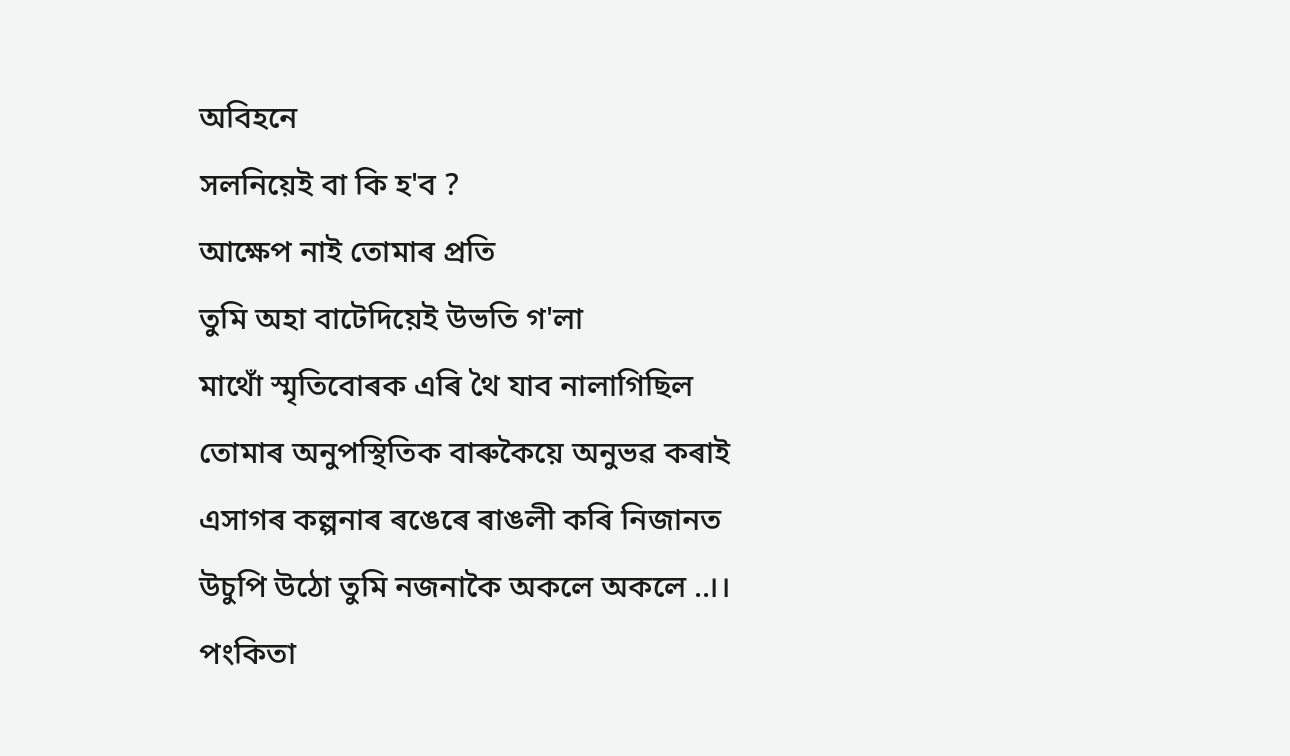অবিহনে
সলনিয়েই বা কি হ'ব ?
আক্ষেপ নাই তোমাৰ প্ৰতি
তুমি অহা বাটেদিয়েই উভতি গ'লা
মাথোঁ স্মৃতিবোৰক এৰি থৈ যাব নালাগিছিল
তোমাৰ অনুপস্থিতিক বাৰুকৈয়ে অনুভৱ কৰাই
এসাগৰ কল্পনাৰ ৰঙেৰে ৰাঙলী কৰি নিজানত
উচুপি উঠো তুমি নজনাকৈ অকলে অকলে ..।।
পংকিতা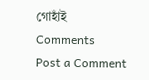গোহাঁই
Comments
Post a Comment